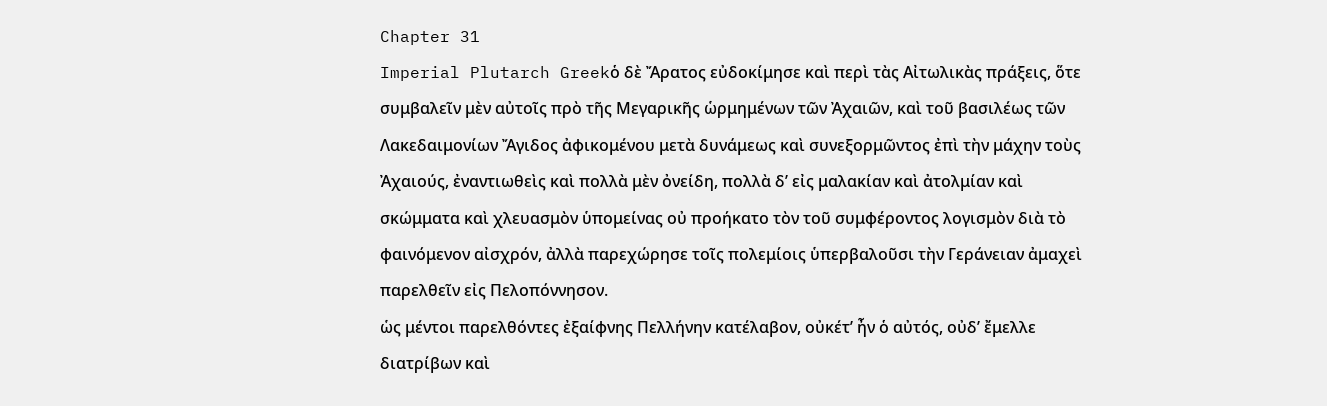Chapter 31
Imperial Plutarch Greekὁ δὲ Ἄρατος εὐδοκίμησε καὶ περὶ τὰς Αἰτωλικὰς πράξεις, ὅτε συμβαλεῖν μὲν αὐτοῖς πρὸ τῆς Μεγαρικῆς ὡρμημένων τῶν Ἀχαιῶν, καὶ τοῦ βασιλέως τῶν Λακεδαιμονίων Ἄγιδος ἀφικομένου μετὰ δυνάμεως καὶ συνεξορμῶντος ἐπὶ τὴν μάχην τοὺς Ἀχαιούς, ἐναντιωθεὶς καὶ πολλὰ μὲν ὀνείδη, πολλὰ δʼ εἰς μαλακίαν καὶ ἀτολμίαν καὶ σκώμματα καὶ χλευασμὸν ὑπομείνας οὐ προήκατο τὸν τοῦ συμφέροντος λογισμὸν διὰ τὸ φαινόμενον αἰσχρόν, ἀλλὰ παρεχώρησε τοῖς πολεμίοις ὑπερβαλοῦσι τὴν Γεράνειαν ἀμαχεὶ παρελθεῖν εἰς Πελοπόννησον.
ὡς μέντοι παρελθόντες ἐξαίφνης Πελλήνην κατέλαβον, οὐκέτʼ ἦν ὁ αὐτός, οὐδʼ ἔμελλε διατρίβων καὶ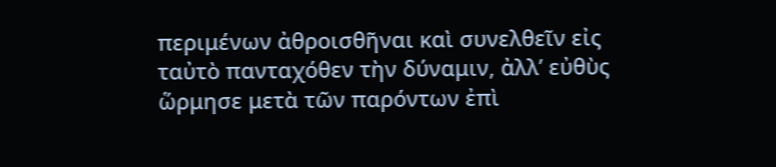περιμένων ἀθροισθῆναι καὶ συνελθεῖν εἰς ταὐτὸ πανταχόθεν τὴν δύναμιν, ἀλλʼ εὐθὺς ὥρμησε μετὰ τῶν παρόντων ἐπὶ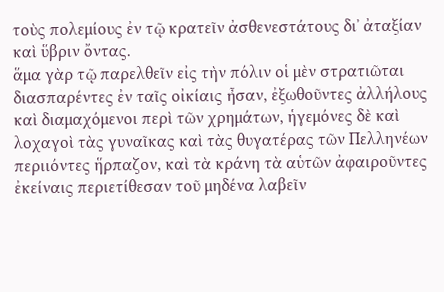τοὺς πολεμίους ἐν τῷ κρατεῖν ἀσθενεστάτους διʼ ἀταξίαν καὶ ὕβριν ὄντας.
ἅμα γὰρ τῷ παρελθεῖν εἰς τὴν πόλιν οἱ μὲν στρατιῶται διασπαρέντες ἐν ταῖς οἰκίαις ἦσαν, ἐξωθοῦντες ἀλλήλους καὶ διαμαχόμενοι περὶ τῶν χρημάτων, ἡγεμόνες δὲ καὶ λοχαγοὶ τὰς γυναῖκας καὶ τὰς θυγατέρας τῶν Πελληνέων περιιόντες ἥρπαζον, καὶ τὰ κράνη τὰ αὑτῶν ἀφαιροῦντες ἐκείναις περιετίθεσαν τοῦ μηδένα λαβεῖν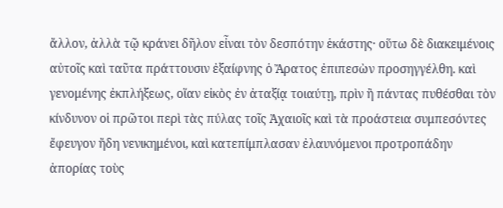ἄλλον, ἀλλὰ τῷ κράνει δῆλον εἶναι τὸν δεσπότην ἑκάστης· οὕτω δὲ διακειμένοις αὐτοῖς καὶ ταῦτα πράττουσιν ἐξαίφνης ὁ Ἄρατος ἐπιπεσὼν προσηγγέλθη. καὶ γενομένης ἐκπλήξεως, οἵαν εἰκὸς ἐν ἀταξίᾳ τοιαύτῃ, πρὶν ἢ πάντας πυθέσθαι τὸν κίνδυνον οἱ πρῶτοι περὶ τὰς πύλας τοῖς Ἀχαιοῖς καὶ τὰ προάστεια συμπεσόντες ἔφευγον ἤδη νενικημένοι, καὶ κατεπίμπλασαν ἐλαυνόμενοι προτροπάδην ἀπορίας τοὺς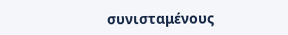συνισταμένους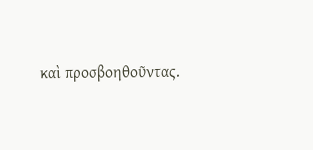καὶ προσβοηθοῦντας.